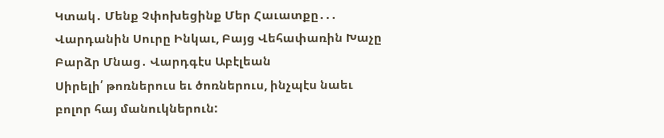Կտակ․ Մենք Չփոխեցինք Մեր Հաւատքը․․․ Վարդանին Սուրը Ինկաւ, Բայց Վեհափառին Խաչը Բարձր Մնաց․ Վարդգէս Աբէլեան
Սիրելի՛ թոռներուս եւ ծոռներուս, ինչպէս նաեւ բոլոր հայ մանուկներուն: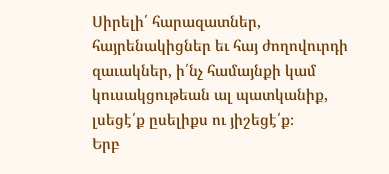Սիրելի՛ հարազատներ, հայրենակիցներ եւ հայ ժողովուրդի զաւակներ, ի՛նչ համայնքի կամ կուսակցութեան ալ պատկանիք, լսեցէ՛ք ըսելիքս ու յիշեցէ՛ք։
Երբ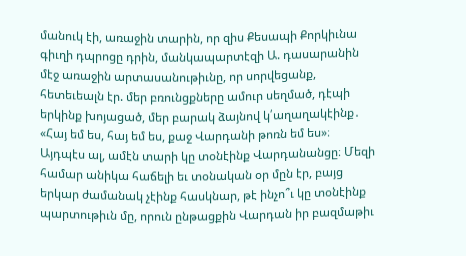մանուկ էի, առաջին տարին, որ զիս Քեսապի Քորկիւնա գիւղի դպրոցը դրին, մանկապարտէզի Ա. դասարանին մէջ առաջին արտասանութիւնը, որ սորվեցանք, հետեւեալն էր. մեր բռունցքները ամուր սեղմած, դէպի երկինք խոյացած, մեր բարակ ձայնով կ՛աղաղակէինք․ «Հայ եմ ես, հայ եմ ես, քաջ Վարդանի թոռն եմ ես»։
Այդպէս ալ, ամէն տարի կը տօնէինք Վարդանանցը։ Մեզի համար անիկա հաճելի եւ տօնական օր մըն էր, բայց երկար ժամանակ չէինք հասկնար, թէ ինչո՞ւ կը տօնէինք պարտութիւն մը, որուն ընթացքին Վարդան իր բազմաթիւ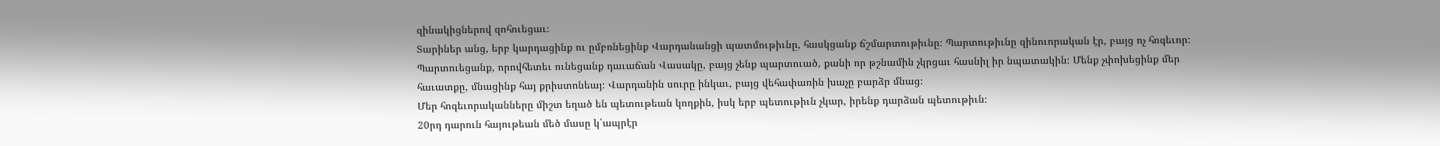զինակիցներով զոհուեցաւ։
Տարիներ անց, երբ կարդացինք ու ըմբռնեցինք Վարդանանցի պատմութիւնը, հասկցանք ճշմարտութիւնը։ Պարտութիւնը զինուորական էր, բայց ոչ հոգեւոր։ Պարտուեցանք, որովհետեւ ունեցանք դաւաճան Վասակը, բայց չենք պարտուած, քանի որ թշնամին չկրցաւ հասնիլ իր նպատակին։ Մենք չփոխեցինք մեր հաւատքը, մնացինք հայ քրիստոնեայ։ Վարդանին սուրը ինկաւ, բայց վեհափառին խաչը բարձր մնաց։
Մեր հոգեւորականները միշտ եղած են պետութեան կողքին, իսկ երբ պետութիւն չկար, իրենք դարձան պետութիւն։
20րդ դարուն հայութեան մեծ մասը կ՛ապրէր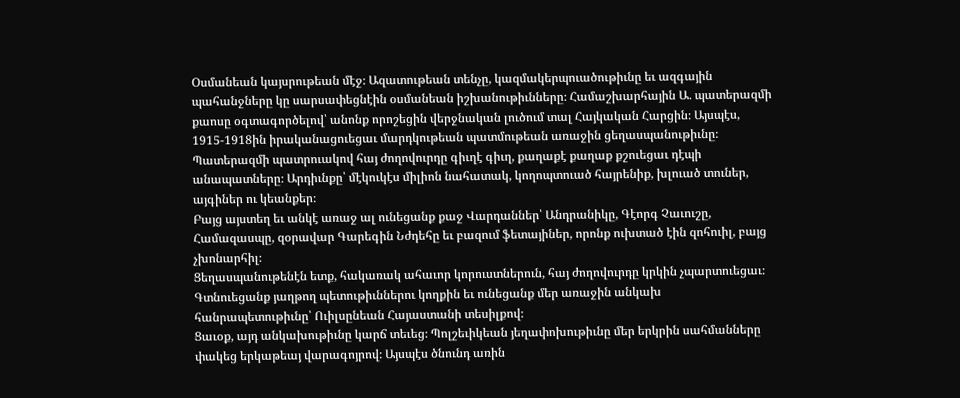Օսմանեան կայսրութեան մէջ։ Ազատութեան տենչը, կազմակերպուածութիւնը եւ ազգային պահանջները կը սարսափեցնէին օսմանեան իշխանութիւնները։ Համաշխարհային Ա. պատերազմի քաոսը օգտագործելով՝ անոնք որոշեցին վերջնական լուծում տալ Հայկական Հարցին։ Այսպէս, 1915-1918ին իրականացուեցաւ մարդկութեան պատմութեան առաջին ցեղասպանութիւնը։
Պատերազմի պատրուակով հայ ժողովուրդը գիւղէ գիւղ, քաղաքէ քաղաք քշուեցաւ դէպի անապատները։ Արդիւնքը՝ մէկուկէս միլիոն նահատակ, կողոպտուած հայրենիք, խլուած տուներ, այգիներ ու կեանքեր։
Բայց այստեղ եւ անկէ առաջ ալ ունեցանք քաջ Վարդաններ՝ Անդրանիկը, Գէորգ Չաւուշը, Համազասպը, զօրավար Գարեգին Նժդեհը եւ բազում ֆետայիներ, որոնք ուխտած էին զոհուիլ, բայց չխոնարհիլ։
Ցեղասպանութենէն ետք, հակառակ ահաւոր կորուստներուն, հայ ժողովուրդը կրկին չպարտուեցաւ։ Գտնուեցանք յաղթող պետութիւններու կողքին եւ ունեցանք մեր առաջին անկախ հանրապետութիւնը՝ Ուիլսընեան Հայաստանի տեսիլքով։
Ցաւօք, այդ անկախութիւնը կարճ տեւեց։ Պոլշեւիկեան յեղափոխութիւնը մեր երկրին սահմանները փակեց երկաթեայ վարագոյրով։ Այսպէս ծնունդ առին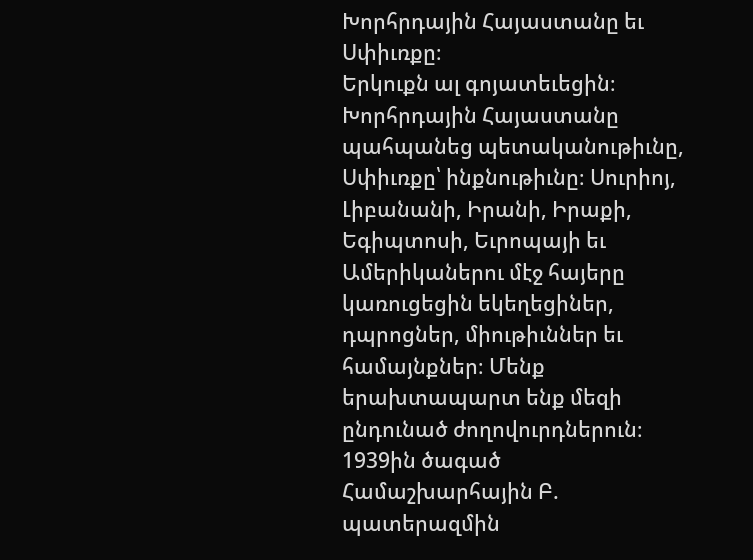Խորհրդային Հայաստանը եւ Սփիւռքը։
Երկուքն ալ գոյատեւեցին։ Խորհրդային Հայաստանը պահպանեց պետականութիւնը, Սփիւռքը՝ ինքնութիւնը։ Սուրիոյ, Լիբանանի, Իրանի, Իրաքի, Եգիպտոսի, Եւրոպայի եւ Ամերիկաներու մէջ հայերը կառուցեցին եկեղեցիներ, դպրոցներ, միութիւններ եւ համայնքներ։ Մենք երախտապարտ ենք մեզի ընդունած ժողովուրդներուն։
1939ին ծագած Համաշխարհային Բ. պատերազմին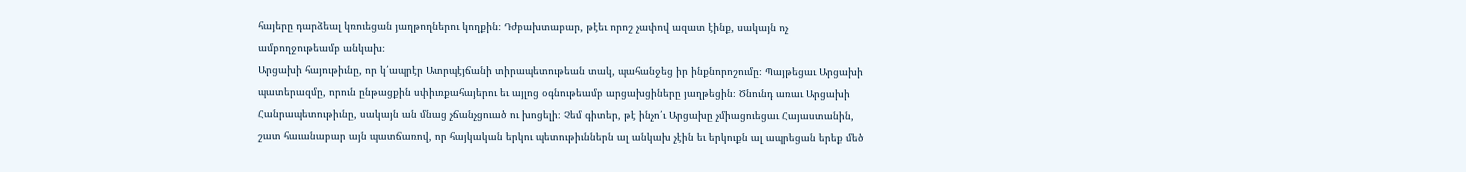հայերը դարձեալ կռուեցան յաղթողներու կողքին։ Դժբախտաբար, թէեւ որոշ չափով ազատ էինք, սակայն ոչ ամբողջութեամբ անկախ։
Արցախի հայութիւնը, որ կ՛ապրէր Ատրպէյճանի տիրապետութեան տակ, պահանջեց իր ինքնորոշումը։ Պայթեցաւ Արցախի պատերազմը, որուն ընթացքին սփիւռքահայերու եւ այլոց օգնութեամբ արցախցիները յաղթեցին։ Ծնունդ առաւ Արցախի Հանրապետութիւնը, սակայն ան մնաց չճանչցուած ու խոցելի։ Չեմ գիտեր, թէ ինչո՛ւ Արցախը չմիացուեցաւ Հայաստանին, շատ հաւանաբար այն պատճառով, որ հայկական երկու պետութիւններն ալ անկախ չէին եւ երկուքն ալ ապրեցան երեք մեծ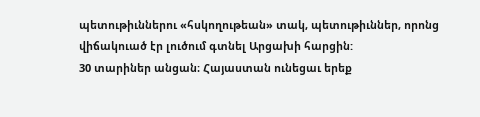պետութիւններու «հսկողութեան» տակ, պետութիւններ, որոնց վիճակուած էր լուծում գտնել Արցախի հարցին:
30 տարիներ անցան։ Հայաստան ունեցաւ երեք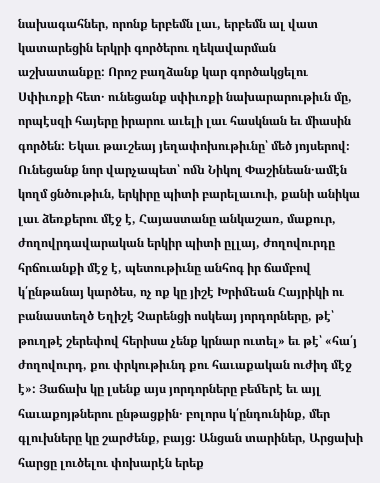նախագահներ, որոնք երբեմն լաւ, երբեմն ալ վատ կատարեցին երկրի գործերու ղեկավարման աշխատանքը: Որոշ բաղձանք կար գործակցելու Սփիւռքի հետ․ ունեցանք սփիւռքի նախարարութիւն մը, որպէսզի հայերը իրարու աւելի լաւ հասկնան եւ միասին գործեն: Եկաւ թաւշեայ յեղափոխութիւնը՝ մեծ յոյսերով։ Ունեցանք նոր վարչապետ՝ ոﬓ Նիկոլ Փաշինեան․ամէն կողմ ցնծութիւն, երկիրը պիտի բարելաւուի, քանի անիկա լաւ ձեռքերու մէջ է, Հայաստանը անկաշառ, մաքուր, ժողովրդավարական երկիր պիտի ըլլայ, ժողովուրդը հրճուանքի մէջ է, պետութիւնը անհոգ իր ճամբով կ՛ընթանայ կարծես, ոչ ոք կը յիշէ Խրիﬔան Հայրիկի ու բանաստեղծ Եղիշէ Չարենցի ոսկեայ յորդորները, թէ՝ թուղթէ շերեփով հերիսա չենք կրնար ուտել» եւ թէ՝ «հա՛յ ժողովուրդ, քու փրկութիւնդ քու հաւաքական ուժիդ մէջ է»: Յաճախ կը լսենք այս յորդորները բեﬔրէ եւ այլ հաւաքոյթներու ընթացքին․ բոլորս կ՛ընդունինք, մեր գլուխները կը շարժենք, բայց: Անցան տարիներ, Արցախի հարցը լուծելու փոխարէն երեք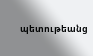պետութեանց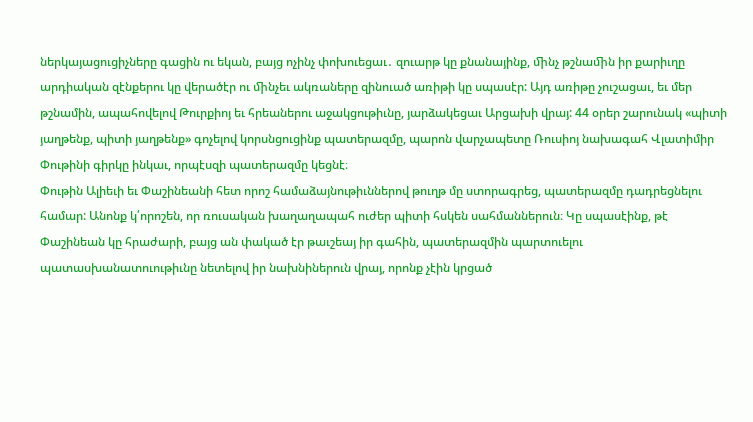ներկայացուցիչները գացին ու եկան, բայց ոչինչ փոխուեցաւ․ զուարթ կը քնանայինք, ﬕնչ թշնաﬕն իր քարիւղը արդիական զէնքերու կը վերածէր ու ﬕնչեւ ակռաները զինուած առիթի կը սպասէր: Այդ առիթը չուշացաւ, եւ մեր թշնամին, ապահովելով Թուրքիոյ եւ հրեաներու աջակցութիւնը, յարձակեցաւ Արցախի վրայ: 44 օրեր շարունակ «պիտի յաղթենք, պիտի յաղթենք» գոչելով կորսնցուցինք պատերազմը, պարոն վարչապետը Ռուսիոյ նախագահ Վլատիմիր Փութինի գիրկը ինկաւ, որպէսզի պատերազմը կեցնէ։
Փութին Ալիեւի եւ Փաշինեանի հետ որոշ համաձայնութիւններով թուղթ մը ստորագրեց, պատերազմը դադրեցնելու համար: Անոնք կ՛որոշեն, որ ռուսական խաղաղապահ ուժեր պիտի հսկեն սահմաններուն։ Կը սպասէինք, թէ Փաշինեան կը հրաժարի, բայց ան փակած էր թաւշեայ իր գահին, պատերազմին պարտուելու պատասխանատուութիւնը նետելով իր նախնիներուն վրայ, որոնք չէին կրցած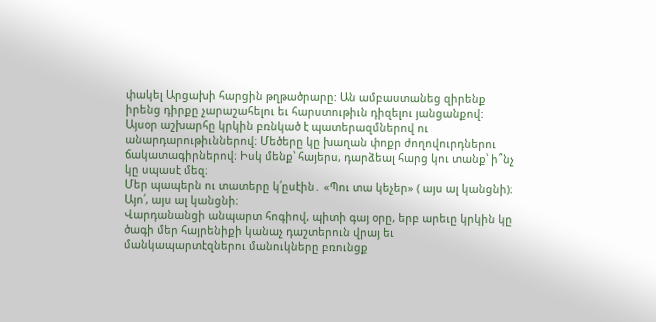փակել Արցախի հարցին թղթածրարը: Ան ամբաստանեց զիրենք իրենց դիրքը չարաշահելու եւ հարստութիւն դիզելու յանցանքով:
Այսօր աշխարհը կրկին բռնկած է պատերազմներով ու անարդարութիւններով։ Մեծերը կը խաղան փոքր ժողովուրդներու ճակատագիրներով։ Իսկ մենք՝ հայերս, դարձեալ հարց կու տանք՝ ի՞նչ կը սպասէ մեզ։
Մեր պապերն ու տատերը կ՛ըսէին․ «Պու տա կեչեր» ( այս ալ կանցնի)։
Այո՛, այս ալ կանցնի։
Վարդանանցի անպարտ հոգիով, պիտի գայ օրը, երբ արեւը կրկին կը ծագի մեր հայրենիքի կանաչ դաշտերուն վրայ եւ մանկապարտէզներու մանուկները բռունցք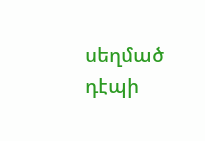սեղմած դէպի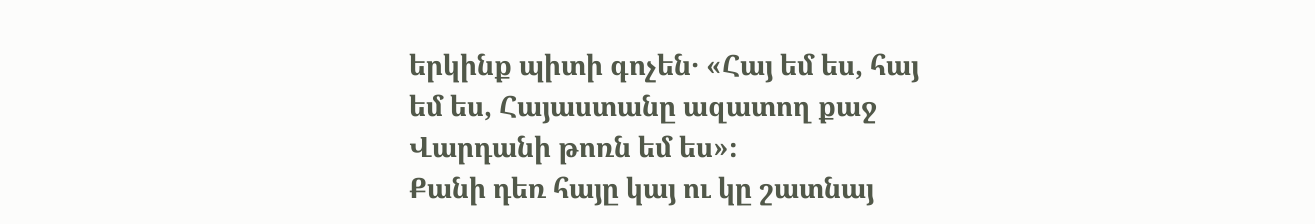երկինք պիտի գոչեն․ «Հայ եմ ես, հայ եմ ես, Հայաստանը ազատող քաջ Վարդանի թոռն եմ ես»։
Քանի դեռ հայը կայ ու կը շատնայ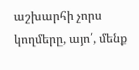աշխարհի չորս կողմերը, այո՛, մենք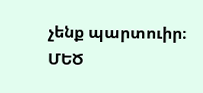չենք պարտուիր։
ՄԵԾ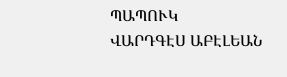ՊԱՊՈՒԿ
ՎԱՐԴԳԷՍ ԱԲԷԼԵԱՆ